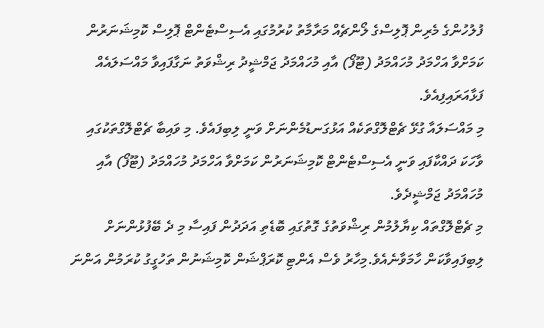ފުލުހުންގެ މެރިން ޕޮލިސްގެ ލޯންޗެއް މަރާމާތު ކުރުމުގައި އެސިސްޓެންޓް ޕޮލިސް ކޮމިޝަނަރުން ކަމަށްވާ އަހްމަދު މުހައްމަދު (ޓޫފޯ) އާއި މުހައްމަދު ޖަމްޝީދު ރިޝްވަތު ނަގާފައިވާ މައްސަލައެއް ފަޅާއަރައިފިއެވެ.
މި މައްސަލައާ ގުޅޭ ޗެޓްލޮގްތަކެއް އަޅުގަނޑުމެންނަށް ވަނީ ލިބިފައެވެ. މި ވައިބާ ޗެޓްލޮގްތަކުގައި ވާހަކަ ދައްކާފައި ވަނީ އެސިސްޓެންޓް ކޮމިޝަނަރުން ކަމަށްވާ އަހްމަދު މުހައްމަދު (ޓޫފޯ) އާއި މުހައްމަދު ޖަމްޝީދެވެ.
މި ޗެޓްލޮގްތައް ކިޔާލުމުން ރިޝްވަތުގެ ގޮތުގައި ބޮޑެތި އަދަދުން ފައިސާ މި ދެ ބޭފުޅުންނަށް ލިބިފައިވާކަން ހާމަވާނެއެވެ.މިހާރު ވެސް އެންޓި ކޮރަޕްޝަން ކޮމިޝަނުން ތަހުގީގު ކުރަމުން އަންނަ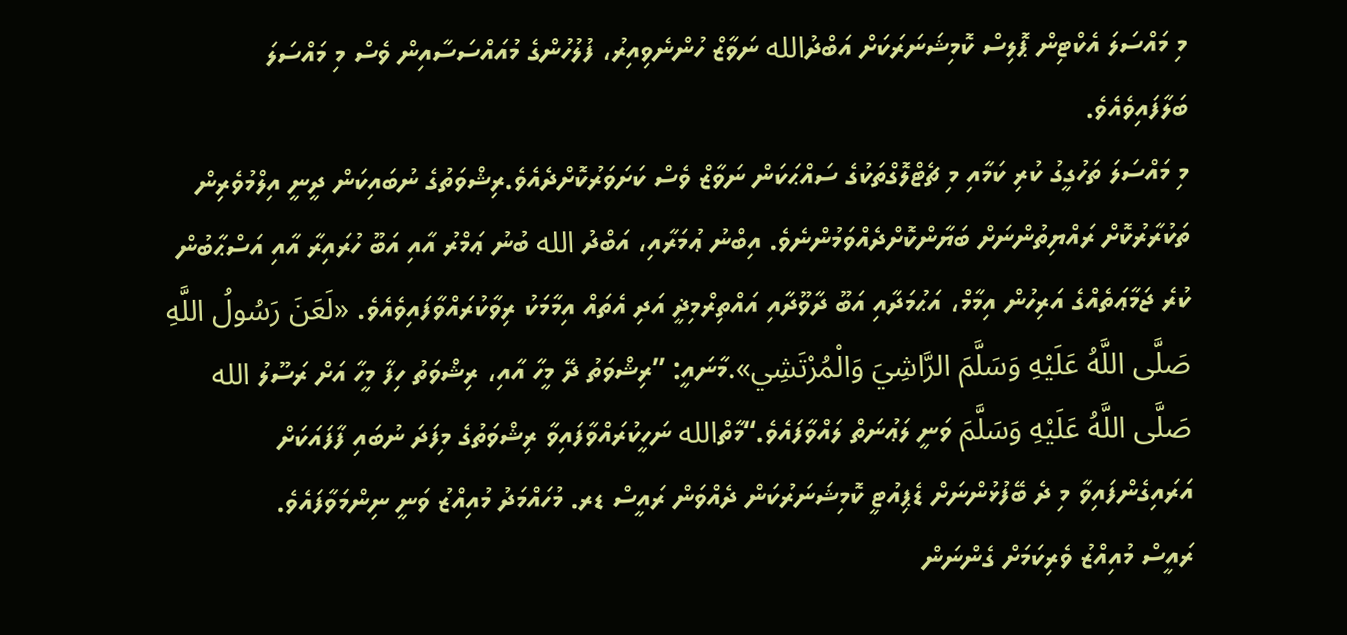މި މައްސަލަ އެކްޓިން ޕޮލިސް ކޮމިޝަނަރަކަށް އަބްދުالله ނަވާޒް ހުންނެވިއިރު، ފުލުހުންގެ މުއައްސަސާއިން ވެސް މި މައްސަލަ ބަލާފައިވެއެވެ.
މި މައްސަލަ ތަހުގީގު ކުރި ކަމާއި މި ޗެޓްލޮގްތަކުގެ ސައްޙަކަން ނަވާޒް ވެސް ކަށަވަރުކޮށްދެއެވެ.ރިޝްވަތުގެ ނުބައިކަން ދީނީ އިލްމުވެރިން ތަކުރާރުކޮށް ރައްޔިތުންނަށް ބަޔާންކޮށްދެއްވަމުންނެވެ. އިބްނު ޢުމަރާއި، އަބްދު الله ބުނު ޢަމްރު އާއި އަބޫ ހުރައިރާ އާއި އަސްޙާބުން ކުރެ ޖަމާޢަތެއްގެ އަރިހުން އިމާމް، އަޙުމަދާއި އަބޫ ދާވޫދާއި އައްތިރްމިޛީ އަދި އެތައް އިމާމަކު ރިވާކުރައްވާފައިވެއެވެ. «لَعَنَ رَسُولُ اللَّهِ صَلَّى اللَّهُ عَلَيْهِ وَسَلَّمَ الرَّاشِيَ وَالْمُرْتَشِي».މާނައީ: ”ރިޝްވަތު ދޭ މީހާ އާއި، ރިޝްވަތު ހިފާ މީހާ އަށް ރަސޫލު الله صَلَّى اللَّهُ عَلَيْهِ وَسَلَّمَ ވަނީ ލަޢުނަތް ލައްވާފައެވެ.“މާތްالله ނަހީކުރައްވާފައިވާ ރިޝްވަތުގެ މިފަދަ ނުބައި ފާފައަކަށް އަރައިގެންފައިވާ މި ދެ ބޭފުޅުންނަށް ޑެޕިއުޓީ ކޮމިޝަނަރުކަން ދެއްވަން ރައީސް ޑރ. މުހައްމަދު މުއިއްޒު ވަނީ ނިންމަވާފައެވެ.
ރައީސް މުއިއްޒު ވެރިކަމަށް ގެންނަން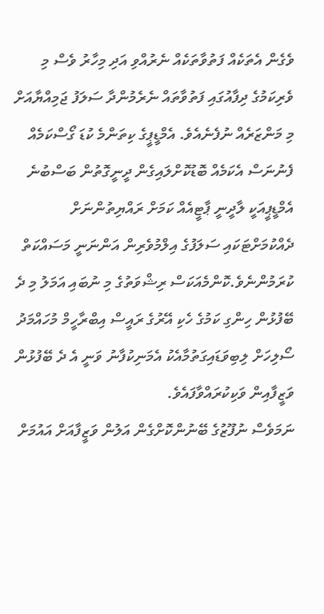ވެގެން އެތަކެއް ފަތުވާތަކެއް ނެރުއްވި އަދި މިހާރު ވެސް މި ވެރިކަމުގެ ދިފާއުގައި ފަތުވާތައް ނެރެމުންދާ ސަލަފު ޖަމިއްޔާއަށް މި މަންޒަރެއް ނުފެނެއެވެ. އެމްޑީޕީގެ ކިތަންމެ ކުޑަ ގޯސްކަމެއް ފެނުނަސް އެކަމެއް ބޮޑުކޮށްލައިގެން ދީނީގޮތުން ބަސްބުނެ އެމްޑީޕީއަކީ ލާދީނީ ޕާޓީއެއް ކަމަށް ރައްޔިތުންނަށް ދެއްކުމަށްޓަކައި ސަލަފުގެ އިލްމުވެރިން އަންނަނީ މަސައްކަތް ކުރަމުންނެވެ.ކޮންމެއަކަސް ރިޝްވަތުގެ މި ނުބައި އަމަލު މި ދެ ބޭފުޅުން ހިންގި ކަމުގެ ހެކި އޭރުގެ ރައީސް އިބްރާހީމް މުހައްމަދު ސޯލިހަށް ލިބިވަޑައިގަތުމާއެކު އެމަނިކުފާނު ވަނީ އެ ދެ ބޭފުޅުން ވަޒީފާއިން ވަކިކުރައްވާފައެވެ.
ނަމަވެސް ނުފޫޒުގެ ބޭނުންކޮށްގެން އަލުން ވަޒީފާއަށް އައުމަށް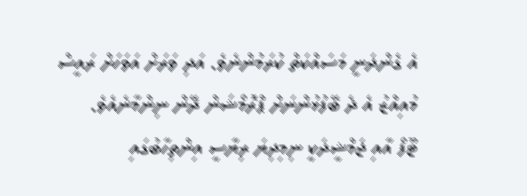އެ ގެންދަނީ މަސައްކަތް ކުރަމުންނެވެ. އަދި ވަރަށް އަވަހަށް ރައީސް މުއިއްޒު އެ ދެ ބޭފުޅުންނަށް ޕްރޮމޯޝަން ދޭން ނިންމާނެއެވެ.
ޓޫފޯ އާއި ޖަމްޝީދަކީ ނިމިދިޔަ ރިޔާސީ އިންތިހާބުގައި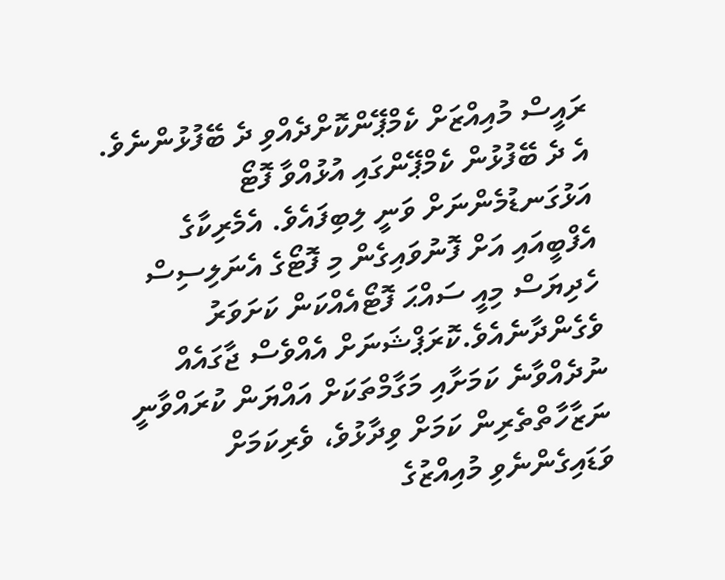ރައީސް މުއިއްޒަށް ކެމްޕޭންކޮށްދެއްވި ދެ ބޭފުޅުންނެވެ. އެ ދެ ބޭފުޅުން ކެމްޕޭންގައި އުޅުއްވާ ފޮޓޯ އަޅުގަނޑުމެންނަށް ވަނީ ލިބިފައެވެ. އެމެރިކާގެ އެފްބީއައި އަށް ފޮނުވައިގެން މި ފޮޓޯގެ އެނަލިސިސް ހެދިޔަސް މިއީ ސައްޙަ ފޮޓޯއެއްކަން ކަށަވަރު ވެގެންދާނެއެވެ.ކޮރަޕްޝަނަށް އެއްވެސް ޖާގައެއް ނުދެއްވާނެ ކަމަށާއި މަގާމްތަކަށް އައްޔަން ކުރައްވާނީ ނަޒާހާތްތެރިން ކަމަށް ވިދާޅުވެ، ވެރިކަމަށް ވަޑައިގެންނެވި މުއިއްޒުގެ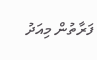ފަރާތުން މިއަދު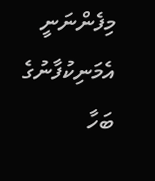މިފެންނަނީ އެމަނިކުފާނުގެ ބަހާ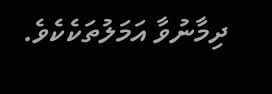ދިމާނުވާ އަމަލުތަކެކެވެ.